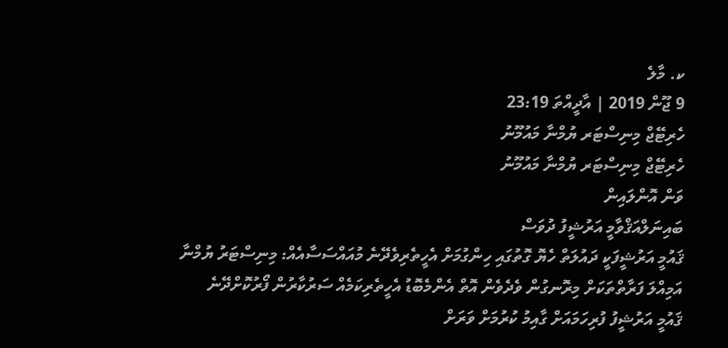ކ. މާލެ
9 ޖޫން 2019 | އާދީއްތަ 23:19
ހެރިޓޭޖް މިނިސްޓަރ ޔުމްނާ މައުމޫނު
ހެރިޓޭޖް މިނިސްޓަރ ޔުމްނާ މައުމޫނު
ވަން އޮންލައިން
ބައިނަލްއަޤްވާމީ އަރުޝީފު ދުވަސް
ޤައުމީ އަރުޝީފަކީ ދައުލަތް ހެޔޮ ގޮތުގައި ހިންގުމަށް އެހީތެރިވެދޭނެ މުއައްސަސާއެއް: މިނިސްޓަރު ޔުމްނާ
އަމިއްލަ ފަރާތްތަކަށް މިރޮނގުން ވެދެވެން އޮތް އެންމެބޮޑު އެހީތެރިކަމެއް ސަރުކާރުން ފޯރުކޮށްދޭނެ
ޤައުމީ އަރުޝީފު ފުރިހަމައަށް ގާއިމު ކުރުމަށް ވަރަށް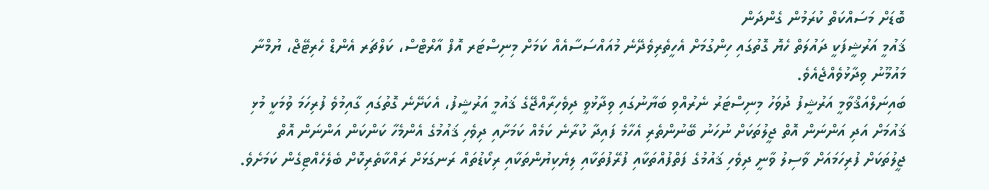ބޮޑަށް މަސައްކަތް ކުރަމުން ގެންދަން
ޤައުމީ އަރުޝީފަކީ ދައުލަތް ހެޔޮ ގޮތުގައި ހިންގުމަށް އެހީތެރިވެދޭނެ މުއައްސަސާއެއް ކަމަށް މިނިސްޓަރ އޮފް އާރްޓްސް، ކަލްޗަރ އެންޑް ހެރިޓޭޖް، ޔުމްނާ މައުމޫނު ވިދާޅުވެއްޖެއެވެ.
ބައިނަލްއަޤްވާމީ އަރުޝީފު ދުވަހު މިނިސްޓަރު ނެރުއްވި ބަޔާނުގައި ވިދާޅުވީ ދިވެހިރާއްޖޭގެ ޤައުމީ އަރުޝީފު، އެކަށޭނެ ގޮތުގައި ގާއިމުވެ ފުރިހަމަ ވުމަކީ މުޅި ޤައުމަށް އަދި އަންނަން އޮތް ޖީލުތަކަށް ނުހަނު ބޭނުންތެރި އެހާމެ ފައިދާ ކުރާނެ ކަމެއް ކަމަށާއި ދިވެހި ޤައުމުގެ އެންމެހާ ކަންކަން އަންނަން އޮތް ޖީލުތަކަށް ފުރިހަމައަށް ވާސިލު ވާނީ ދިވެހި ޤައުމުގެ ފަތްފުއްތަކާއި ފުރޭފުތަކާއި ލިޔެކިޔުންތަކާއި ރިކޯޑުތައް ރަނގަޅަށް ރައްކާތެރިކޮށް ބެލެހެއްޓިގެން ކަމަށެވެ.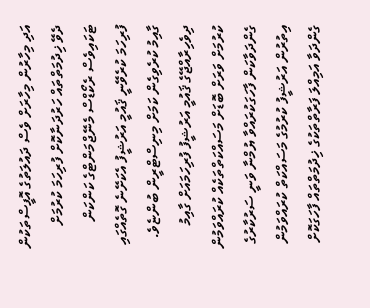އަދި މިހާރުން މިހާރަށް ވެސް ދައުލަތުގެ އޮފީސްތަކުން ދެވޭ ޚިދުމަތްތައް ހަރުދަނާކޮށް ފުރިހަމަ ކުރުމަށް ޓަކައިވެސް ރެކޯޑްސް މެނޭޖްމަންޓްގެ ކަންކަން ފުރިހަމަ ކުރެވޭނީ ޤައުމީ އަރުޝީފު އެކަށޭނެ ގޮތެއްގައި ގާއިމު ކުރެވިގެން ކަމަށް މިނިސްޓްރީން ބުންޏެވެ.
ދިވެހިރާއްޖޭގެ ޤައުމީ އަރުޝީފު ފުރިހަމައަށް ގާއިމު ކުރުމަށް ވަރަށް ބޮޑަށް މަސައްކަތްތަކެއް ކުރައްވަމުން ގެންދަވާކަން ފާހަގަކުރައްވާ ޔުމްނާ ވަނީ ސަރުކާރުގެ އިތުރުން އަރުޝީފު ކުރުމުގެ މަސައްކަތް ކުރައްވަމުން ގެންދަވާ އަމިއްލަ ފަރާތްތަކުގެ ޚިދުމަތްތައް ފާހަގަކޮށް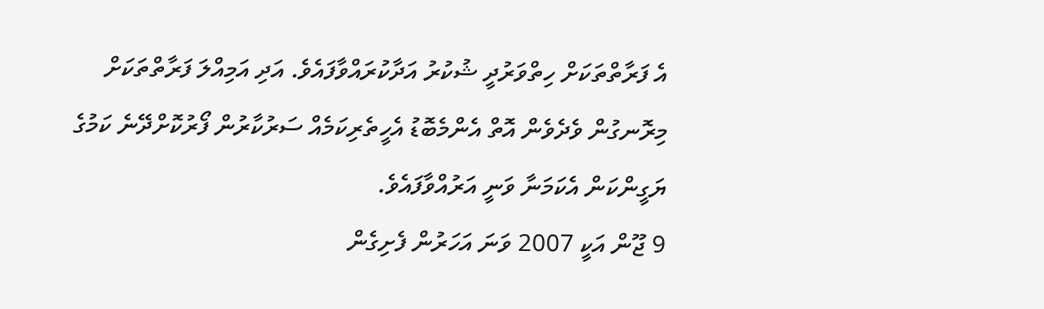އެ ފަރާތްތަކަށް ހިތްވަރުދީ ޝުކުރު އަދާކުރައްވާފައެވެ. އަދި އަމިއްލަ ފަރާތްތަކަށް މިރޮނގުން ވެދެވެން އޮތް އެންމެބޮޑު އެހީތެރިކަމެއް ސަރުކާރުން ފޯރުކޮށްދޭނެ ކަމުގެ ޔަގީންކަން އެކަމަނާ ވަނީ އަރުއްވާފައެވެ.
9 ޖޫން އަކީ 2007 ވަނަ އަހަރުން ފެށިގެން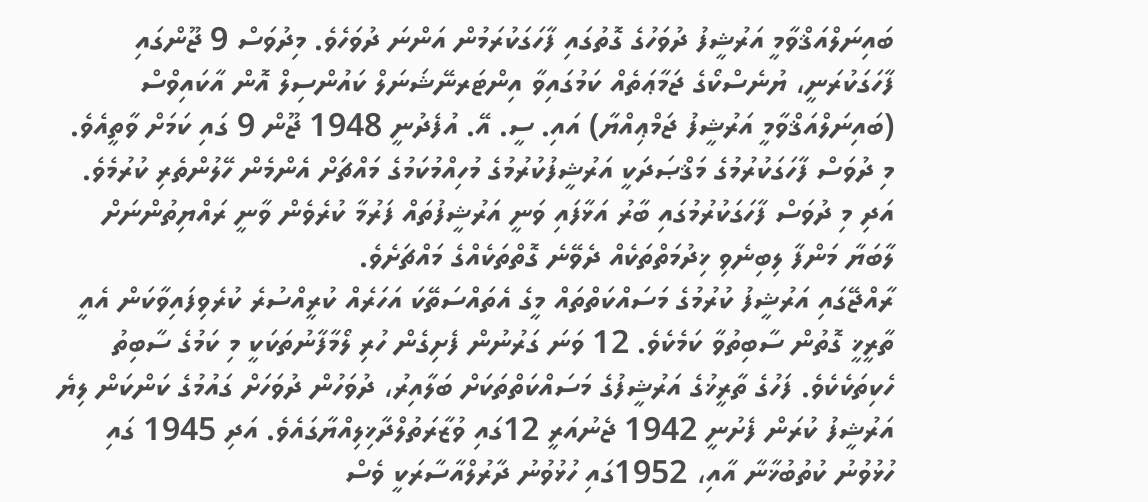ބައިނަލްއަޤްވާމީ އަރުޝީފު ދުވަހުގެ ގޮތުގައި ފާހަގަކުރަމުން އަންނަ ދުވަހެވެ. މިދުވަސް 9 ޖޫންގައި ފާހަގަކުރަނީ، ޔުނެސްކޯގެ ޖަމާޢަތެއް ކަމުގައިވާ އިންޓަރނޭޝަނަލް ކައުންސިލް އޮން އާކައިވްސް (ބައިނަލްއަޤްވާމީ އަރުޝީފު ޖަމްޢިއްޔާ) އައި. ސީ. އޭ. އުފެދުނީ 1948 ޖޫން 9 ގައި ކަމަށް ވާތީއެވެ. މި ދުވަސް ފާހަގަކުރުމުގެ މަޤްޞަދަކީ އަރުޝީފުކުރުމުގެ މުހިއްމުކަމުގެ މައްޗަށް އެންމެން ހޭލުންތެރި ކުރުމެވެ. އަދި މި ދުވަސް ފާހަގަކުރުމުގައި ބާރު އަޅާފައި ވަނީ އަރުޝީފުތައް ފަރުމާ ކުރެވެން ވާނީ ރައްޔިތުންނަށް ލާބަޔާ މަންފާ ލިބިނެވި ޚިދުމަތްތަކެއް ދެވޭނެ ގޮތްތަކެއްގެ މައްޗަށެވެ.
ރާއްޖޭގައި އަރުޝީފު ކުރުމުގެ މަސައްކަތްތައް މީގެ އެތައްސަތޭކަ އަހަރެއް ކުރީއްސުރެ ކުރެވިފައިވާކަން އެއީ ތާރީޚީ ގޮތުން ސާބިތުވާ ކަމެކެވެ. 12 ވަނަ ގަރުނުން ފެށިގެން ހުރި ލޯމާފާނުތަކަކީ މި ކަމުގެ ސާބިތު ހެކިތަކެކެވެ. ފަހުގެ ތާރީޚުގެ އަރުޝީފުގެ މަސައްކަތްތަކަށް ބަލާއިރު، ދުވަހުން ދުވަހަށް ގައުމުގެ ކަންކަން ލިޔެ އަރުޝީފު ކުރަން ފެށުނީ 1942 ޖެނުއަރީ 12ގައި ވުޒާރަތުލްދާޚިލިއްޔާގައެވެ. އަދި 1945 ގައި ހުޅުވުނު ކުތުބުޚާނާ އާއި، 1952ގައި ހުޅުވުނު ދާރުލްއާސާރަކީ ވެސް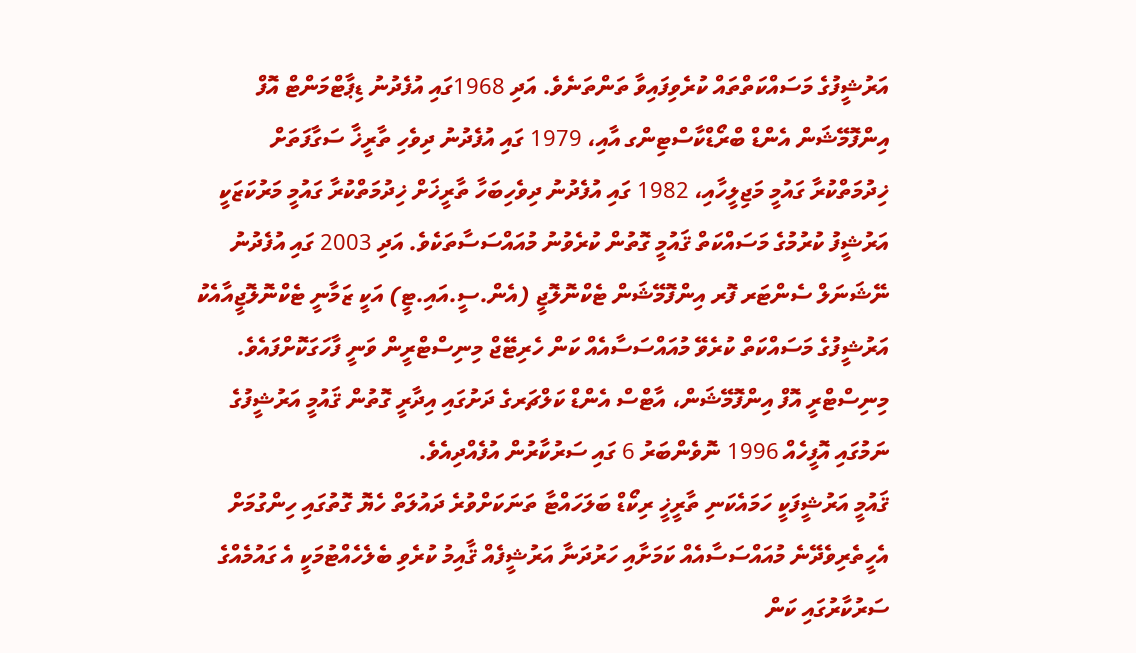އަރުޝީފުގެ މަސައްކަތްތައް ކުރެވިފައިވާ ތަންތަނެވެ. އަދި 1968ގައި އުފެދުނު ޑިޕާޓްމަންޓް އޮފް އިންފޮމޭޝަން އެންޑް ބްރޯޑްކާސްޓިންގ އާއި، 1979 ގައި އުފެދުނު ދިވެހި ތާރީޚާ ސަގާފަތަށް ޚިދުމަތްކުރާ ގައުމީ މަޖިލީހާއި، 1982 ގައި އުފެދުނު ދިވެހިބަހާ ތާރީޚަށް ޚިދުމަތްކުރާ ގައުމީ މަރުކަޒަކީ އަރުޝީފު ކުރުމުގެ މަސައްކަތް ޤައުމީ ގޮތުން ކުރެވުނު މުއައްސަސާތަކެވެ. އަދި 2003 ގައި އުފެދުނު ނޭޝަނަލް ސެންޓަރ ފޮރ އިންފޮމޭޝަން ޓެކްނޮލޮޖީ (އެން.ސީ.އައި.ޓީ) އަކީ ޒަމާނީ ޓެކްނޮލޮޖީއާއެކު އަރުޝީފުގެ މަސައްކަތް ކުރެވޭ މުއައްސަސާއެއް ކަން ހެރިޓޭޖް މިނިސްޓްރީން ވަނީ ފާހަގަކޮށްފައެވެ.
މިނިސްޓްރީ އޮފް އިންފޮމޭޝަން، އާޓްސް އެންޑް ކަލްޗަރގެ ދަށުގައި އިދާރީ ގޮތުން ޤައުމީ އަރުޝީފުގެ ނަމުގައި އޮފީހެއް 1996 ނޮވެންބަރު 6 ގައި ސަރުކާރުން އުފެއްދިއެވެ.
ޤައުމީ އަރުޝީފަކީ ހަމައެކަނި ތާރީޚީ ރިކޯޑް ބަލަހައްޓާ ތަނަކަށްވުރެ ދައުލަތް ހެޔޮ ގޮތުގައި ހިންގުމަށް އެހީތެރިވެދޭނެ މުއައްސަސާއެއް ކަމަށާއި ހަރުދަނާ އަރުޝީފެއް ޤާއިމު ކުރެވި ބެލެހެއްޓުމަކީ އެ ގައުމެއްގެ ސަރުކާރުގައި ކަން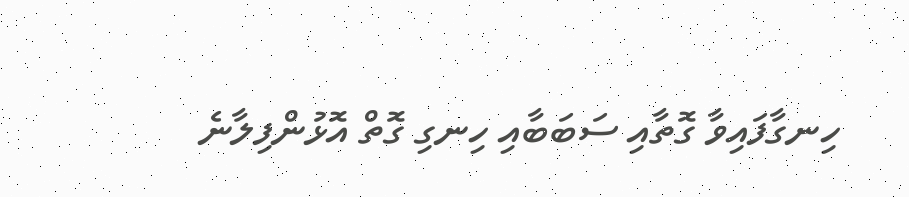ހިނގާފައިވާ ގޮތާއި ސަބަބާއި ހިނގި ގޮތް އޮޅުންފިލާނެ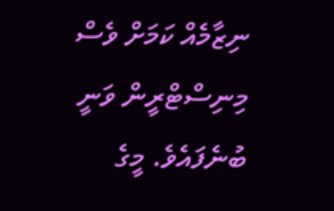ނިޒާމެއް ކަމަށް ވެސް މިނިސްޓްރީން ވަނީ ބުނެފައެވެ. މީގެ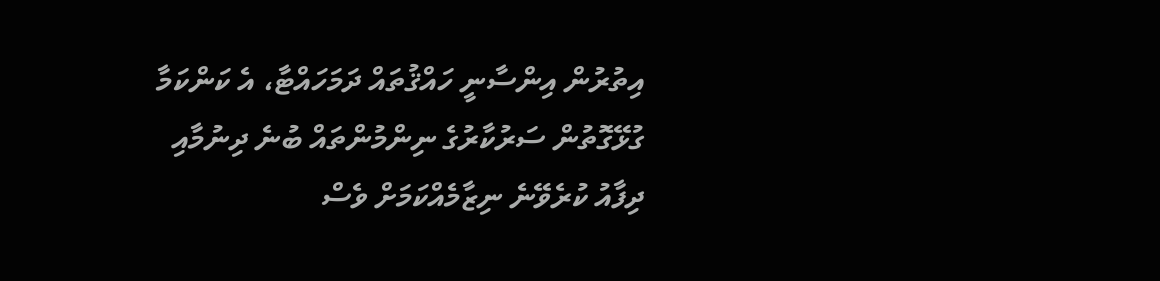އިތުރުން އިންސާނީ ހައްޤުތައް ދަމަހައްޓާ، އެ ކަންކަމާ ގުޅޭގޮތުން ސަރުކާރުގެ ނިންމުންތައް ބުނެ ދިނުމާއި ދިފާއު ކުރެވޭނެ ނިޒާމެއްކަމަށް ވެސް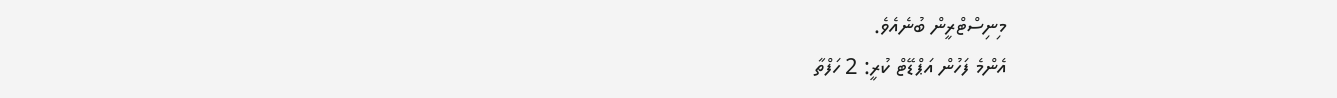މިނިސްޓްރީން ބުނެއެވެ.
އެންމެ ފަހުން އަޕްޑޭޓް ކުރީ: 2 ހަފްތާ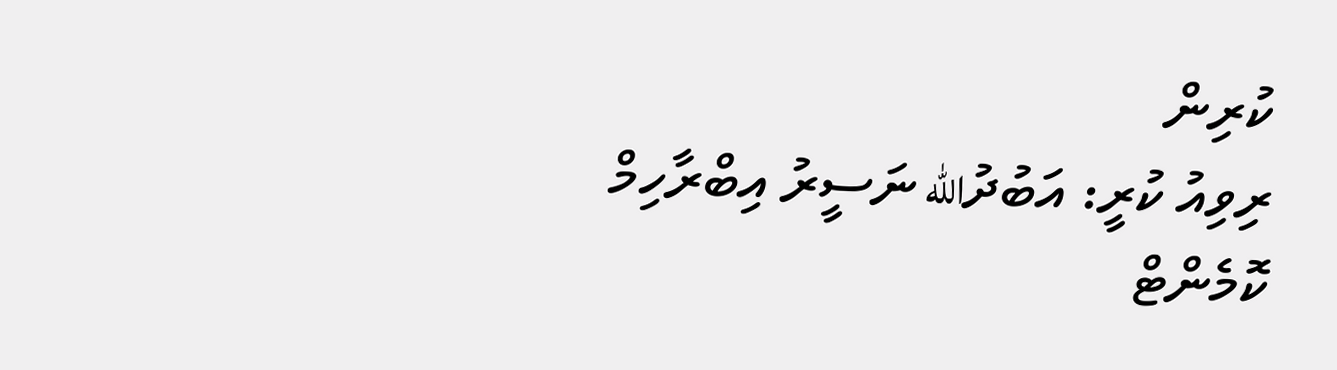ކުރިން
ރިވިއު ކުރީ: އަބުދުالله ނަސީރު އިބްރާހިމް
ކޮމެންޓް